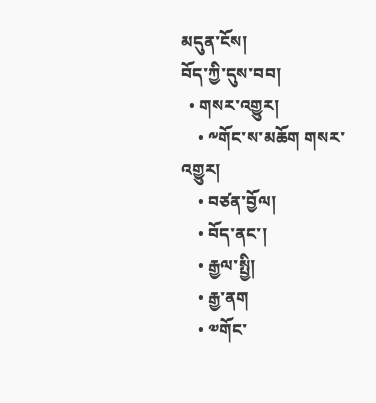མདུན་ངོས།
བོད་ཀྱི་དུས་བབ།
  • གསར་འགྱུར།
    • ༸གོང་ས་མཆོག གསར་འགྱུར།
    • བཙན་བྱོལ།
    • བོད་ནང་།
    • རྒྱལ་སྤྱི།
    • རྒྱ་ནག
    • ༧གོང་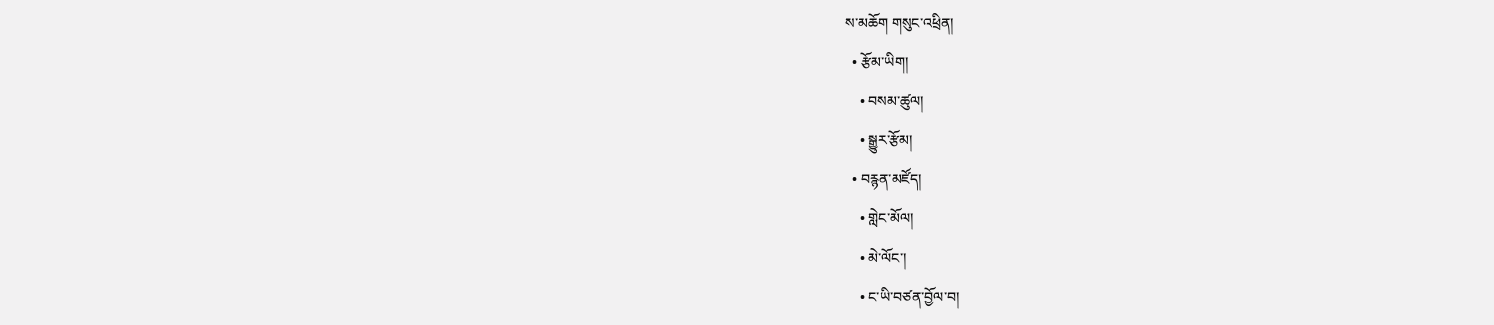ས་མཆོག གསུང་འཕྲིན།
  • རྩོམ་ཡིག།
    • བསམ་ཚུལ།
    • སྒྱུར་རྩོམ།
  • བརྙན་མཛོད།
    • གླེང་མོལ།
    • མེ་ལོང་།
    • ང་ཡི་བཙན་བྱོལ་བ།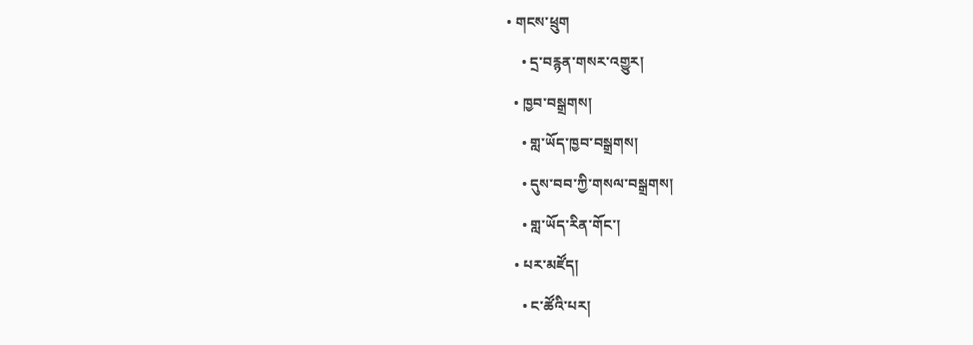• གངས་ཕྲུག
    • དྲ་བརྙན་གསར་འགྱུར།
  • ཁྱབ་བསྒྲགས།
    • གླ་ཡོད་ཁྱབ་བསྒྲགས།
    • དུས་བབ་ཀྱི་གསལ་བསྒྲགས།
    • གླ་ཡོད་རིན་གོང་།
  • པར་མཛོད།
    • ང་ཚོའི་པར།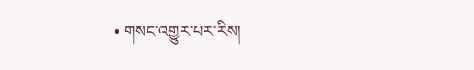• གསང་འགྱུར་པར་རིས།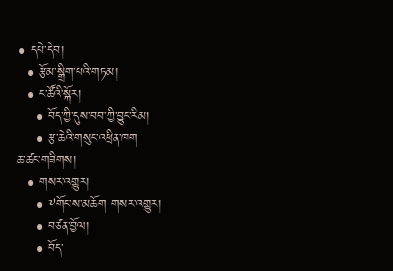• དཔེ་དེབ།
  • རྩོམ་སྒྲིག་པའི་གཏམ།
  • ང་ཚོའི་སྐོར།
    • བོད་ཀྱི་དུས་བབ་ཀྱི་བྱུང་རིམ།
    • རྩ་ཆེའི་གསུང་འཕྲིན་ཁག
ཆ་ཚང་གཟིགས།
  • གསར་འགྱུར།
    • ༸གོང་ས་མཆོག གསར་འགྱུར།
    • བཙན་བྱོལ།
    • བོད་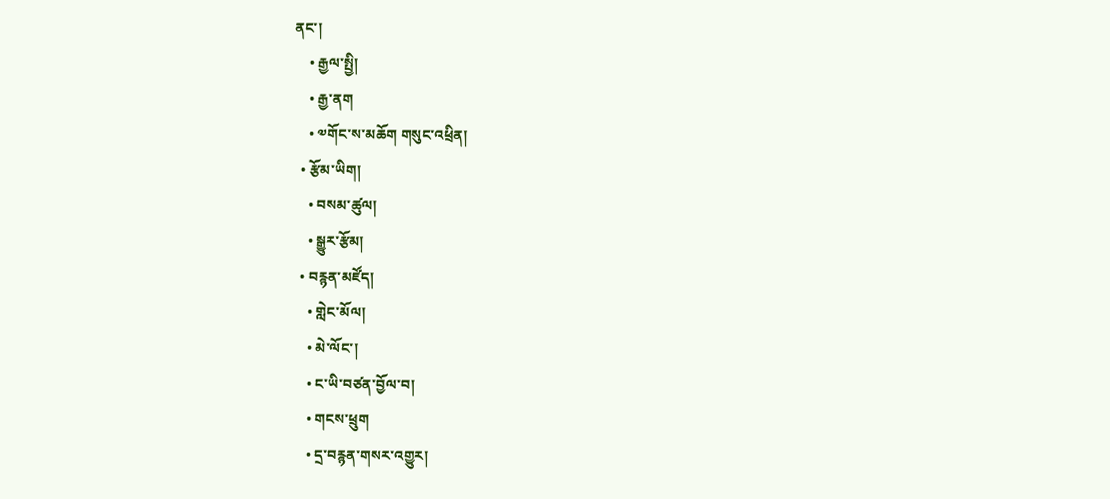ནང་།
    • རྒྱལ་སྤྱི།
    • རྒྱ་ནག
    • ༧གོང་ས་མཆོག གསུང་འཕྲིན།
  • རྩོམ་ཡིག།
    • བསམ་ཚུལ།
    • སྒྱུར་རྩོམ།
  • བརྙན་མཛོད།
    • གླེང་མོལ།
    • མེ་ལོང་།
    • ང་ཡི་བཙན་བྱོལ་བ།
    • གངས་ཕྲུག
    • དྲ་བརྙན་གསར་འགྱུར།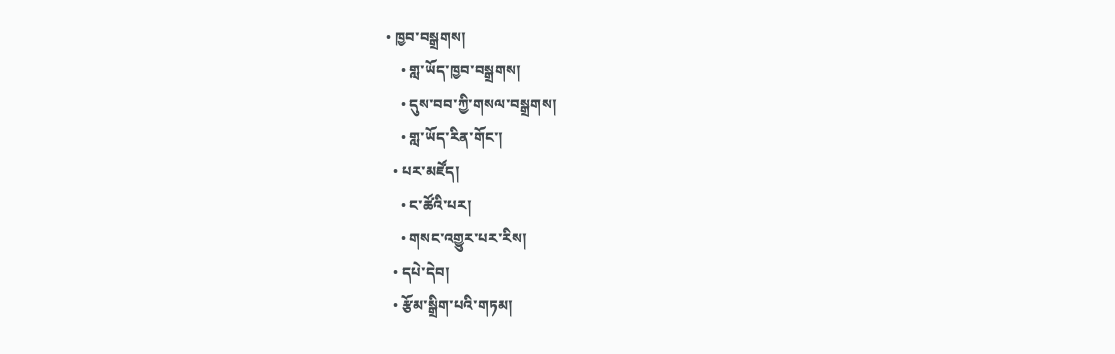• ཁྱབ་བསྒྲགས།
    • གླ་ཡོད་ཁྱབ་བསྒྲགས།
    • དུས་བབ་ཀྱི་གསལ་བསྒྲགས།
    • གླ་ཡོད་རིན་གོང་།
  • པར་མཛོད།
    • ང་ཚོའི་པར།
    • གསང་འགྱུར་པར་རིས།
  • དཔེ་དེབ།
  • རྩོམ་སྒྲིག་པའི་གཏམ།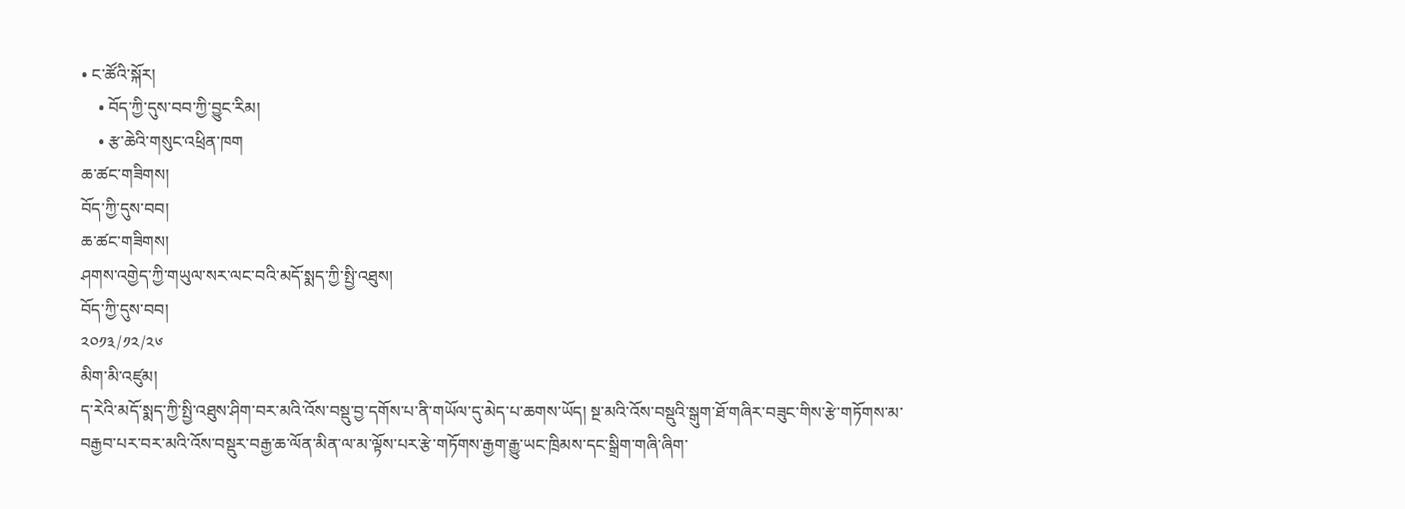• ང་ཚོའི་སྐོར།
    • བོད་ཀྱི་དུས་བབ་ཀྱི་བྱུང་རིམ།
    • རྩ་ཆེའི་གསུང་འཕྲིན་ཁག
ཆ་ཚང་གཟིགས།
བོད་ཀྱི་དུས་བབ།
ཆ་ཚང་གཟིགས།
ཤགས་འགྱེད་ཀྱི་གཡུལ་སར་ལང་བའི་མདོ་སྨད་ཀྱི་སྤྱི་འཐུས།
བོད་ཀྱི་དུས་བབ།
༢༠༡༣/༡༢/༢༦
མིག་མི་འཛུམ།
ད་རེའི་མདོ་སྨད་ཀྱི་སྤྱི་འཐུས་ཤིག་བར་མའི་འོས་བསྡུ་བྱ་དགོས་པ་ནི་གཡོལ་དུ་མེད་པ་ཆགས་ཡོད། སྔ་མའི་འོས་བསྡུའི་སྒུག་ཐོ་གཞིར་བཟུང་གིས་རྩེ་གཏོགས་མ་བརྒྱབ་པར་བར་མའི་འོས་བསྡུར་བརྒྱ་ཆ་ལོན་མིན་ལ་མ་ལྟོས་པར་རྩེ་གཏོགས་རྒྱག་རྒྱུ་ཡང་ཁྲིམས་དང་སྒྲིག་གཞི་ཞིག་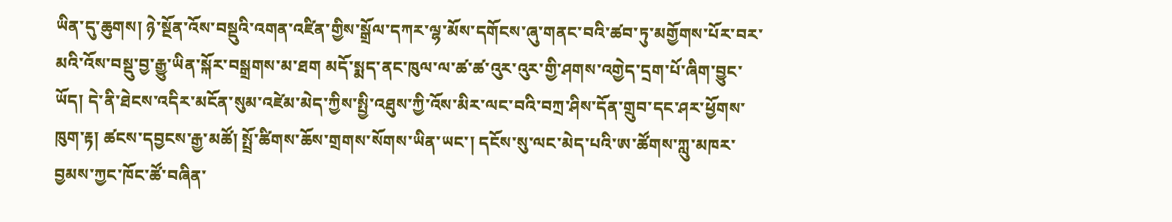ཡིན་དུ་ཆུགས། ཉེ་སྔོན་འོས་བསྡུའི་འགན་འཛིན་གྱིས་སྒྲོལ་དཀར་ལྷ་མོས་དགོངས་ཞུ་གནང་བའི་ཚབ་ཏུ་མགྱོགས་པོར་བར་མའི་འོས་བསྡུ་བྱ་རྒྱུ་ཡིན་སྐོར་བསྒྲགས་མ་ཐག མདོ་སྨད་ནང་ཁུལ་ལ་ཚ་ཚ་འུར་འུར་གྱི་ཤགས་འགྱེད་དྲག་པོ་ཞིག་བྱུང་ཡོད། དེ་ནི་ཐེངས་འདིར་མངོན་སུམ་འཛེམ་མེད་ཀྱིས་སྤྱི་འཐུས་ཀྱི་འོས་མིར་ལང་བའི་བཀྲ་ཤིས་དོན་གྲུབ་དང་ཤར་ཕྱོགས་ཁུག་རྟ། ཚངས་དབྱངས་རྒྱ་མཚོ། སྤྲོ་ཚིགས་ཆོས་གྲགས་སོགས་ཡིན་ཡང་། དངོས་སུ་ལང་མེད་པའི་ཨ་ཚོགས་ཀླུ་མཁར་བྱམས་ཀྱང་ཁོང་ཚོ་བཞིན་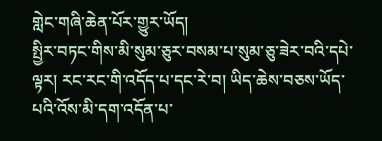གླེང་གཞི་ཆེན་པོར་གྱུར་ཡོད།
སྤྱིར་བཏང་གིས་མི་སུམ་ཅུར་བསམ་པ་སུམ་ཅུ་ཟེར་བའི་དཔེ་ལྟར། རང་རང་གི་འདོད་པ་དང་རེ་བ། ཡིད་ཆེས་བཅས་ཡོད་པའི་འོས་མི་དག་འདོན་པ་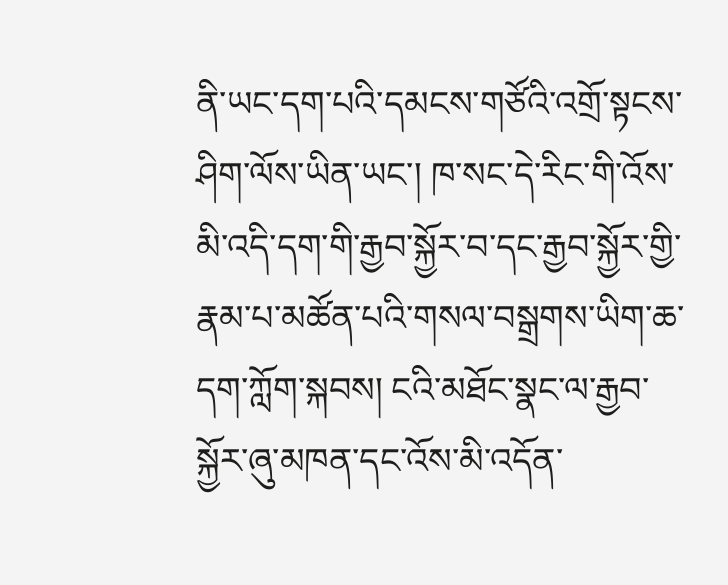ནི་ཡང་དག་པའི་དམངས་གཙོའི་འགྲོ་སྟངས་ཤིག་ལོས་ཡིན་ཡང་། ཁ་སང་དེ་རིང་གི་འོས་མི་འདི་དག་གི་རྒྱབ་སྐྱོར་བ་དང་རྒྱབ་སྐྱོར་གྱི་རྣམ་པ་མཚོན་པའི་གསལ་བསྒྲགས་ཡིག་ཆ་དག་ཀློག་སྐབས། ངའི་མཐོང་སྣང་ལ་རྒྱབ་སྐྱོར་ཞུ་མཁན་དང་འོས་མི་འདོན་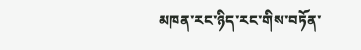མཁན་རང་ཉིད་རང་གིས་བཏོན་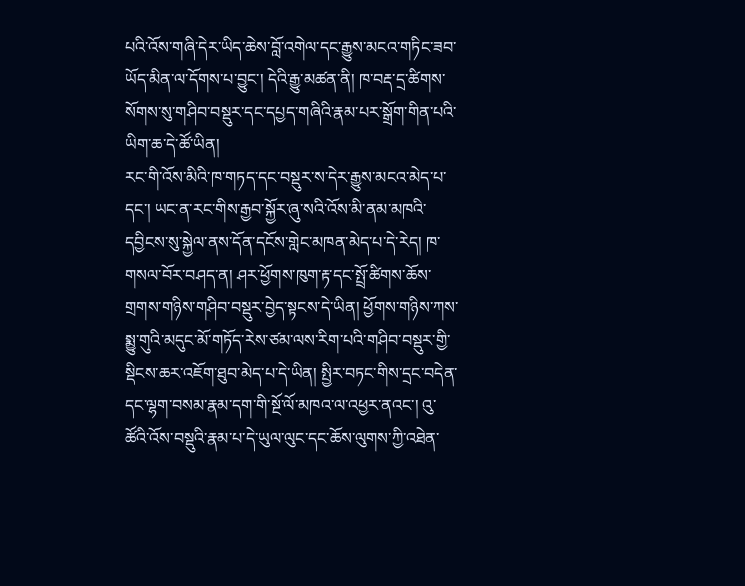པའི་འོས་གཞི་དེར་ཡིད་ཆེས་བློ་འགེལ་དང་རྒྱུས་མངའ་གཏིང་ཟབ་ཡོད་མིན་ལ་དོགས་པ་བྱུང་། དེའི་རྒྱུ་མཚན་ནི། ཁ་བརྡ་དྲ་ཚིགས་སོགས་སུ་གཤིབ་བསྡུར་དང་དཔྱད་གཞིའི་རྣམ་པར་སྒྲོག་གིན་པའི་ཡིག་ཆ་དེ་ཚོ་ཡིན།
རང་གི་འོས་མིའི་ཁ་གཏད་དང་བསྡུར་ས་དེར་རྒྱུས་མངའ་མེད་པ་དང་། ཡང་ན་རང་གིས་རྒྱབ་སྐྱོར་ཞུ་སའི་འོས་མི་ནམ་མཁའི་དབྱིངས་སུ་སྐྱེལ་ནས་དོན་དངོས་གླེང་མཁན་མེད་པ་དེ་རེད། ཁ་གསལ་བོར་བཤད་ན། ཤར་ཕྱོགས་ཁུག་རྟ་དང་སྤྲོ་ཚིགས་ཆོས་གྲགས་གཉིས་གཤིབ་བསྡུར་བྱེད་སྟངས་དེ་ཡིན། ཕྱོགས་གཉིས་ཀས་སྨྱུ་གུའི་མདུང་མོ་གཏོད་རེས་ཙམ་ལས་རིག་པའི་གཤིབ་བསྡུར་གྱི་སྡིངས་ཆར་འཇོག་ཐུབ་མེད་པ་དེ་ཡིན། སྤྱིར་བཏང་གིས་དྲང་བདེན་དང་ལྷག་བསམ་རྣམ་དག་གི་སྔོ་ལོ་མཁའ་ལ་འཕྱར་ནའང་། འུ་ཚོའི་འོས་བསྡུའི་རྣམ་པ་དེ་ཡུལ་ལུང་དང་ཆོས་ལུགས་ཀྱི་འཐེན་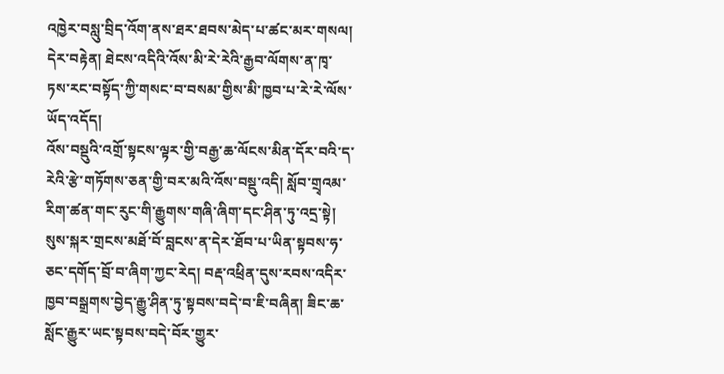འཁྱེར་བསླུ་བྲིད་འོག་ནས་ཐར་ཐབས་མེད་པ་ཚང་མར་གསལ། དེར་བརྟེན། ཐེངས་འདིའི་འོས་མི་རེ་རེའི་རྒྱབ་ལོགས་ན་ཁྭ་ཏས་རང་བསྟོད་ཀྱི་གསང་བ་བསམ་གྱིས་མི་ཁྱབ་པ་རེ་རེ་ལོས་ཡོད་འདོད།
འོས་བསྡུའི་འགྲོ་སྟངས་ལྟར་གྱི་བརྒྱ་ཆ་ལོངས་མིན་དོར་བའི་ད་རེའི་རྩེ་གཏོགས་ཅན་གྱི་བར་མའི་འོས་བསྡུ་འདི། སློབ་གྲྭའམ་རིག་ཚན་གང་རུང་གི་རྒྱུགས་གཞི་ཞིག་དང་ཤིན་ཏུ་འདྲ་སྟེ། སུས་སྐར་གྲངས་མཐོ་བོ་བླངས་ན་དེར་ཐོབ་པ་ཡིན་སྟབས་ཧ་ཅང་དགོད་བྲོ་བ་ཞིག་ཀྱང་རེད། བརྡ་འཕྲིན་དུས་རབས་འདིར་ཁྱབ་བསྒྲགས་བྱེད་རྒྱུ་ཤིན་ཏུ་སྟབས་བདེ་བ་ཇི་བཞིན། ཟིང་ཆ་སློང་རྒྱུར་ཡང་སྟབས་བདེ་བོར་གྱུར་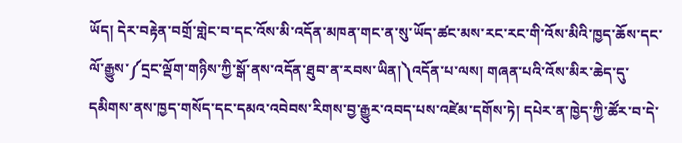ཡོད། དེར་བརྟེན་བགྲོ་གླེང་བ་དང་འོས་མི་འདོན་མཁན་གང་ན་སུ་ཡོད་ཚང་མས་རང་རང་གི་འོས་མིའི་ཁྱད་ཆོས་དང་ལོ་རྒྱུས་༼དྲང་ལྡོག་གཉིས་ཀྱི་སྒོ་ནས་འདོན་ཐུབ་ན་རབས་ཡིན།༽འདོན་པ་ལས། གཞན་པའི་འོས་མིར་ཆེད་དུ་དམིགས་ནས་ཁྱད་གསོད་དང་དམའ་འབེབས་རིགས་བྱ་རྒྱུར་འབད་པས་འཛེམ་དགོས་ཏེ། དཔེར་ན་ཁྱེད་ཀྱི་ཚོར་བ་དེ་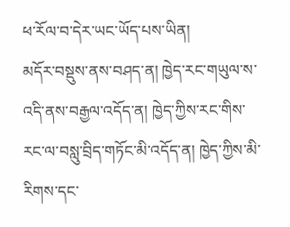ཕ་རོལ་བ་དེར་ཡང་ཡོད་པས་ཡིན།
མདོར་བསྡུས་ནས་བཤད་ན། ཁྱེད་རང་གཡུལ་ས་འདི་ནས་བརྒྱལ་འདོད་ན། ཁྱེད་ཀྱིས་རང་གིས་རང་ལ་བསླུ་བྲིད་གཏོང་མི་འདོད་ན། ཁྱེད་ཀྱིས་མི་རིགས་དང་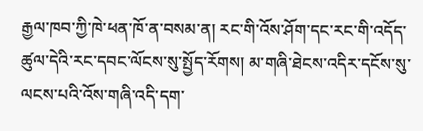རྒྱལ་ཁབ་ཀྱི་ཁེ་ཕན་ཁོ་ན་བསམ་ན། རང་གི་འོས་ཤོག་དང་རང་གི་འདོད་ཚུལ་དེའི་རང་དབང་ལོངས་སུ་སྤྱོད་རོགས། མ་གཞི་ཐེངས་འདིར་དངོས་སུ་ལངས་པའི་འོས་གཞི་འདི་དག་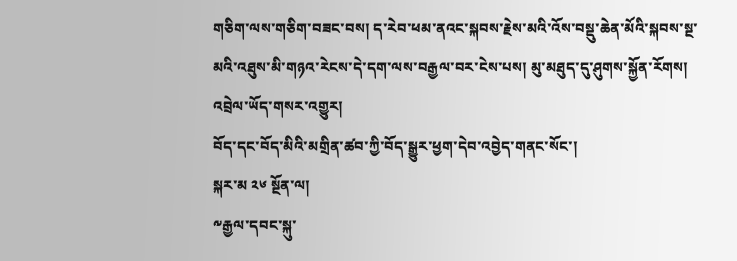གཅིག་ལས་གཅིག་བཟང་བས། ད་རེབ་ཕམ་ནའང་སྐབས་རྗེས་མའི་འོས་བསྡུ་ཆེན་མོའི་སྐབས་སྔ་མའི་འཐུས་མི་གཉའ་རེངས་དེ་དག་ལས་བརྒྱལ་བར་ངེས་པས། མུ་མཐུད་དུ་ཤུགས་སྐྱོན་རོགས།
འབྲེལ་ཡོད་གསར་འགྱུར།
བོད་དང་བོད་མིའི་མགྲིན་ཚབ་ཀྱི་བོད་སྒྱུར་ཕྱག་དེབ་འབྱེད་གནང་སོང་།
སྐར་མ ༢༦ སྔོན་ལ།
༸རྒྱལ་དབང་སྐུ་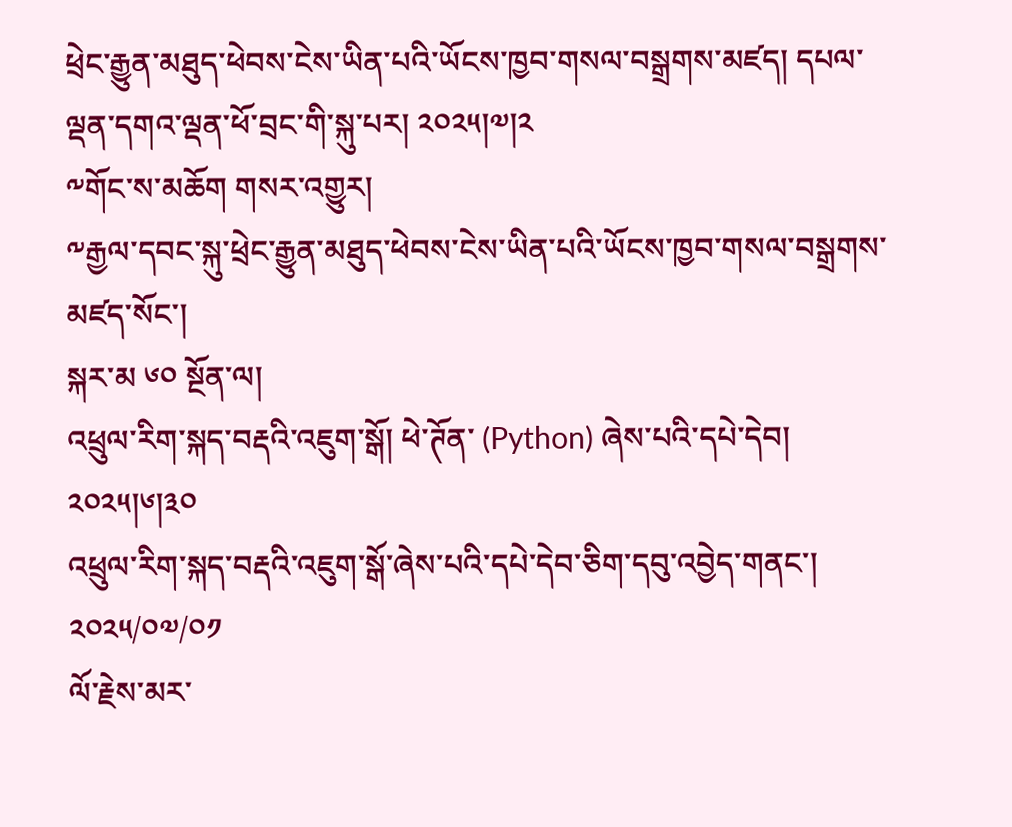ཕྲེང་རྒྱུན་མཐུད་ཕེབས་ངེས་ཡིན་པའི་ཡོངས་ཁྱབ་གསལ་བསྒྲགས་མཛད། དཔལ་ལྡན་དགའ་ལྡན་ཕོ་བྲང་གི་སྐུ་པར། ༢༠༢༥།༧།༢
༸གོང་ས་མཆོག གསར་འགྱུར།
༸རྒྱལ་དབང་སྐུ་ཕྲེང་རྒྱུན་མཐུད་ཕེབས་ངེས་ཡིན་པའི་ཡོངས་ཁྱབ་གསལ་བསྒྲགས་མཛད་སོང་།
སྐར་མ ༦༠ སྔོན་ལ།
འཕྲུལ་རིག་སྐད་བརྡའི་འཇུག་སྒོ། ཕེ་ཊོན་ (Python) ཞེས་པའི་དཔེ་དེབ། ༢༠༢༥།༦།༣༠
འཕྲུལ་རིག་སྐད་བརྡའི་འཇུག་སྒོ་ཞེས་པའི་དཔེ་དེབ་ཅིག་དབུ་འབྱེད་གནང་།
༢༠༢༥/༠༧/༠༡
ལོ་རྗེས་མར་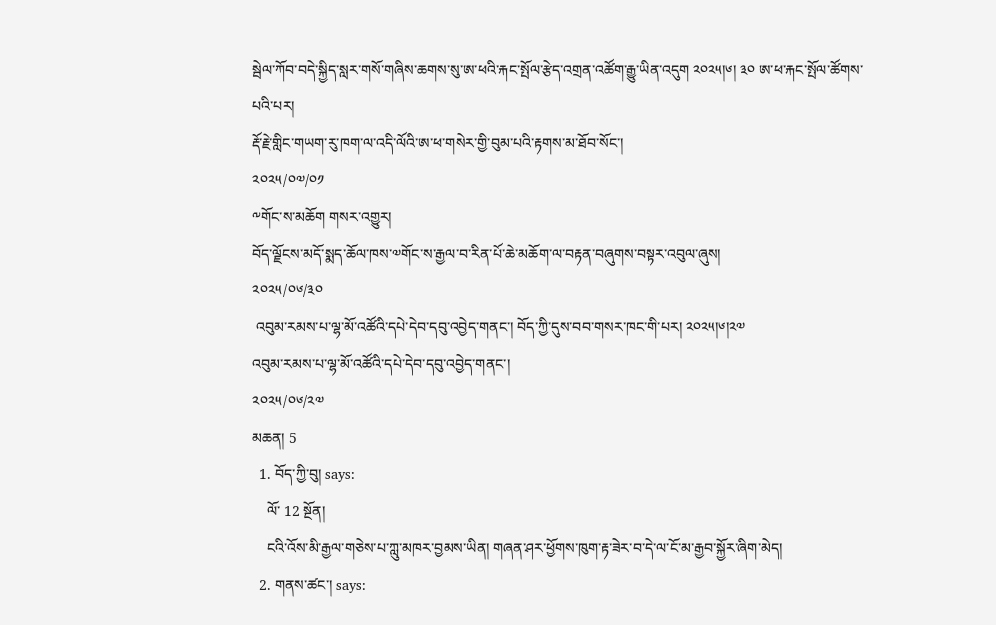སྦེལ་ཀོབ་བདེ་སྐྱིད་སླར་གསོ་གཞིས་ཆགས་སུ་ཨ་ཕའི་རྐང་སྤོལ་རྩེད་འགྲན་འཚོག་རྒྱུ་ཡིན་འདུག ༢༠༢༥།༦། ༣༠ ཨ་ཕ་རྐང་སྤོལ་ཚོགས་པའི་པར།
རྡོ་རྗེ་གླིང་གཡག་རུ་ཁག་ལ་འདི་ལོའི་ཨ་ཕ་གསེར་གྱི་བུམ་པའི་རྟགས་མ་ཐོབ་སོང་།
༢༠༢༥/༠༧/༠༡
༸གོང་ས་མཆོག གསར་འགྱུར།
བོད་ལྗོངས་མདོ་སྨད་ཆོལ་ཁས་༧གོང་ས་རྒྱལ་བ་རིན་པོ་ཆེ་མཆོག་ལ་བརྟན་བཞུགས་བསྟར་འབུལ་ཞུས།
༢༠༢༥/༠༦/༣༠
 འབུམ་རམས་པ་ལྷ་མོ་འཚོའི་དཔེ་དེབ་དབུ་འབྱེད་གནང་། བོད་ཀྱི་དུས་བབ་གསར་ཁང་གི་པར། ༢༠༢༥།༦།༢༧
འབུམ་རམས་པ་ལྷ་མོ་འཚོའི་དཔེ་དེབ་དབུ་འབྱེད་གནང་།
༢༠༢༥/༠༦/༢༧
མཆན། 5
  1. བོད་ཀྱི་བུ། says:
    ལོ་ 12 སྔོན།
    ངའི་འོས་མི་རྒྱལ་གཅེས་པ་ཀླུ་མཁར་བྱམས་ཡིན། གཞན་ཤར་ཕྱོགས་ཁུག་རྟ་ཟེར་བ་དེ་ལ་ངོ་མ་རྒྱབ་སྐྱོར་ཞིག་མེད།
  2. གནས་ཚང་། says: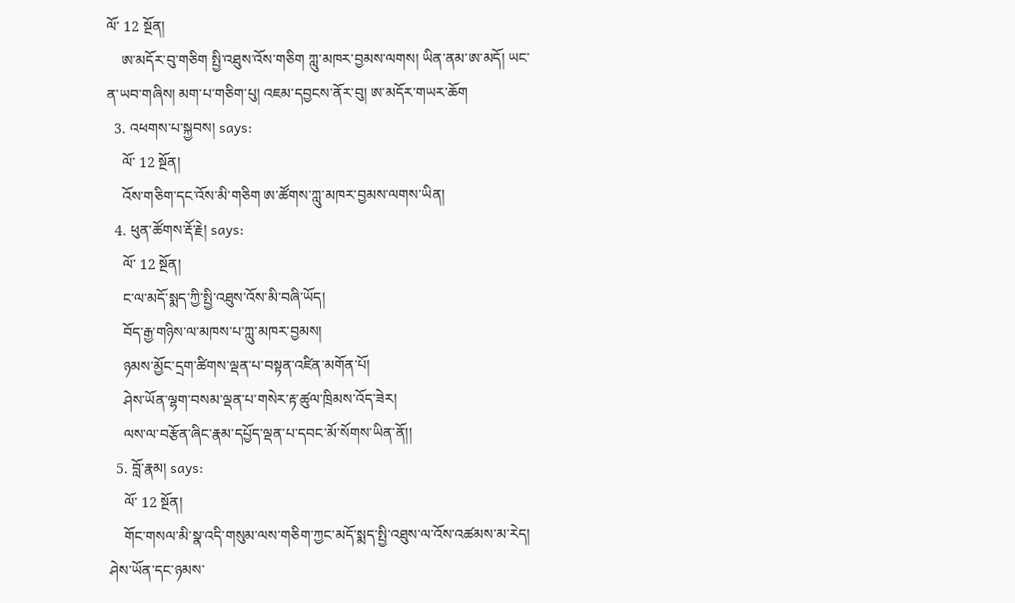ལོ་ 12 སྔོན།
    ཨ་མདོར་བུ་གཅིག སྤྱི་འཐུས་འོས་གཅིག ཀླུ་མཁར་བྱམས་ལགས། ཡིན་ནམ་ཨ་མདོ། ཡང་ན་ཡབ་གཞིས། མག་པ་གཅིག་པུ། འཇམ་དབྱངས་ནོར་བུ། ཨ་མདོར་གཡར་ཆོག
  3. འཕགས་པ་སྐྱབས། says:
    ལོ་ 12 སྔོན།
    འོས་གཅིག་དང་འོས་མི་གཅིག ཨ་ཚོགས་ཀླུ་མཁར་བྱམས་ལགས་ཡིན།
  4. ཕུན་ཚོགས་རྡོ་རྗེ། says:
    ལོ་ 12 སྔོན།
    ང་ལ་མདོ་སྨད་ཀྱི་སྤྱི་འཐུས་འོས་མི་བཞི་ཡོད།
    བོད་རྒྱ་གཉིས་ལ་མཁས་པ་ཀླུ་མཁར་བྱམས།
    ཉམས་མྱོང་དྲག་ཚིགས་ལྡན་པ་བསྟན་འཛིན་མགོན་པོ།
    ཤེས་ཡོན་ལྷག་བསམ་ལྡན་པ་གསེར་རྟ་ཚུལ་ཁྲིམས་འོད་ཟེར།
    ལས་ལ་བརྩོན་ཞིང་རྣམ་དཔྱོད་ལྡན་པ་དབང་མོ་སོགས་ཡིན་ནོ།།
  5. བློ་རྣམ། says:
    ལོ་ 12 སྔོན།
    གོང་གསལ་མི་སྣ་འདི་གསུམ་ལས་གཅིག་ཀྱང་མདོ་སྨད་སྤྱི་འཐུས་ལ་འོས་འཚམས་མ་རེད། ཤེས་ཡོན་དང་ཉམས་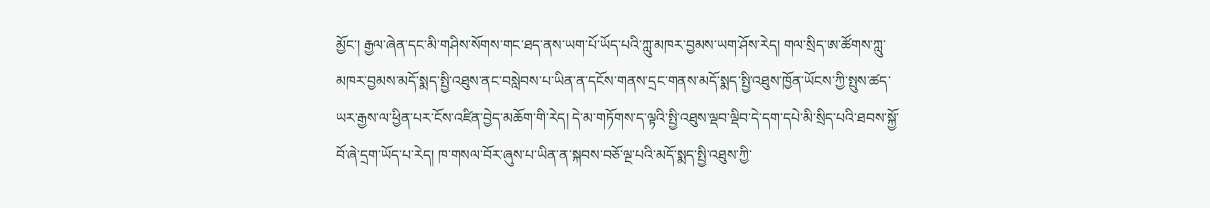མྱོང་། རྒྱལ་ཞེན་དང་མི་གཤིས་སོགས་གང་ཐད་ནས་ཡག་པོ་ཡོད་པའི་ཀླུ་མཁར་བྱམས་ཡག་ཤོས་རེད། གལ་སྲིད་ཨ་ཚོགས་ཀླུ་མཁར་བྱམས་མདོ་སྨད་སྤྱི་འཐུས་ནང་བསླེབས་པ་ཡིན་ན་དངོས་གནས་དྲང་གནས་མདོ་སྨད་སྤྱི་འཐུས་ཁྱོན་ཡོངས་ཀྱི་སྤུས་ཚད་ཡར་རྒྱས་ལ་ཕྱིན་པར་ངོས་འཛིན་བྱེད་མཆོག་གི་རེད། དེ་མ་གཏོགས་ད་ལྟའི་སྤྱི་འཐུས་ལྡབ་ལྡིབ་དེ་དག་དཔེ་མི་སྲིད་པའི་ཐབས་སྐྱོ་བོ་ཞེ་དྲག་ཡོད་པ་རེད། ཁ་གསལ་བོར་ཞུས་པ་ཡིན་ན་སྐབས་བཅོ་ལྔ་པའི་མདོ་སྨད་སྤྱི་འཐུས་ཀྱི་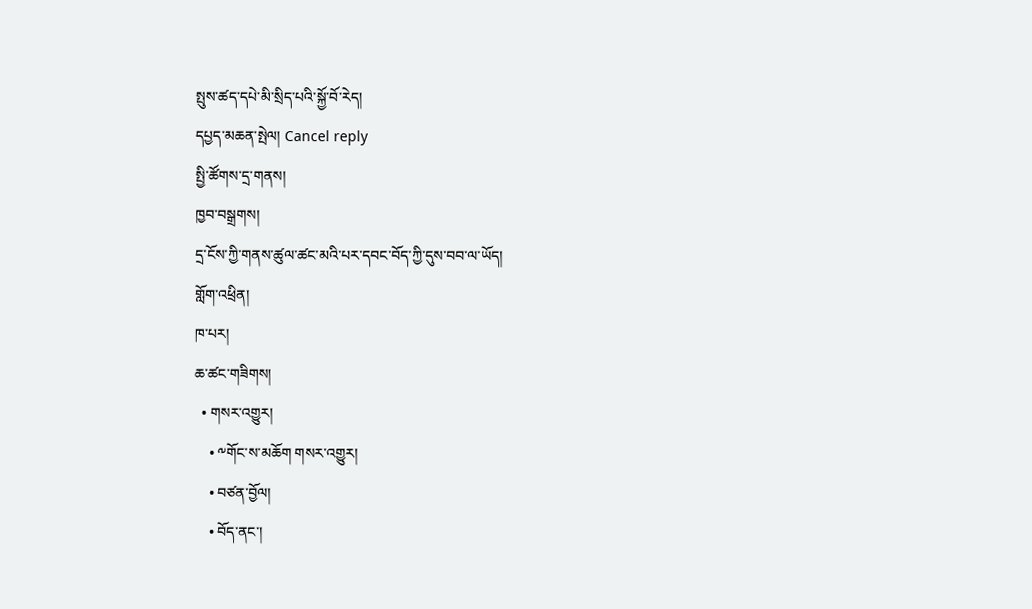སྤུས་ཚད་དཔེ་མི་སྲིད་པའི་སྐྱོ་བོ་རེད།
དཔྱད་མཆན་སྤེལ། Cancel reply
སྤྱི་ཚོགས་དྲ་གནས།
ཁྱབ་བསྒྲགས།
དྲ་ངོས་ཀྱི་གནས་ཚུལ་ཚང་མའི་པར་དབང་བོད་ཀྱི་དུས་བབ་ལ་ཡོད།
གློག་འཕྲིན།
ཁ་པར།
ཆ་ཚང་གཟིགས།
  • གསར་འགྱུར།
    • ༸གོང་ས་མཆོག གསར་འགྱུར།
    • བཙན་བྱོལ།
    • བོད་ནང་།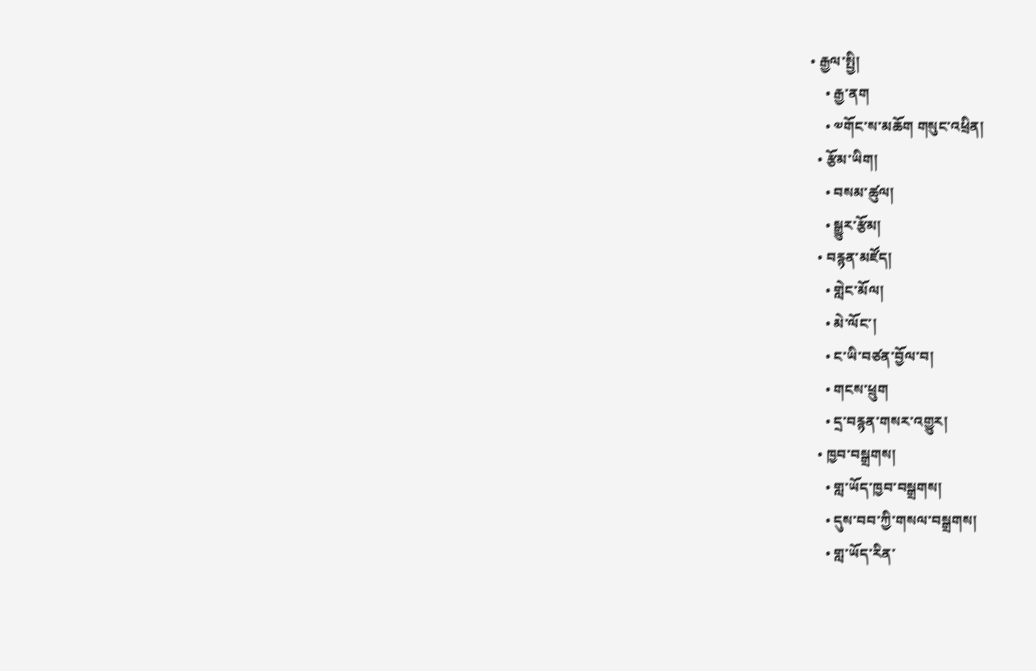• རྒྱལ་སྤྱི།
    • རྒྱ་ནག
    • ༧གོང་ས་མཆོག གསུང་འཕྲིན།
  • རྩོམ་ཡིག།
    • བསམ་ཚུལ།
    • སྒྱུར་རྩོམ།
  • བརྙན་མཛོད།
    • གླེང་མོལ།
    • མེ་ལོང་།
    • ང་ཡི་བཙན་བྱོལ་བ།
    • གངས་ཕྲུག
    • དྲ་བརྙན་གསར་འགྱུར།
  • ཁྱབ་བསྒྲགས།
    • གླ་ཡོད་ཁྱབ་བསྒྲགས།
    • དུས་བབ་ཀྱི་གསལ་བསྒྲགས།
    • གླ་ཡོད་རིན་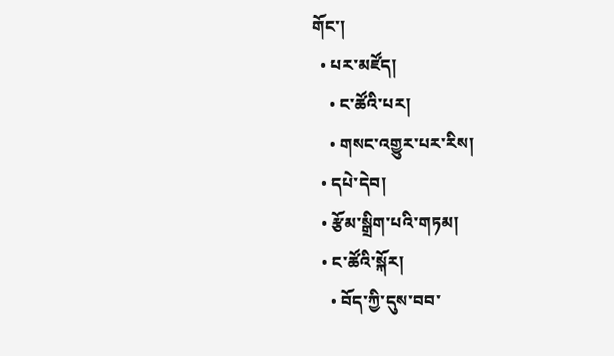གོང་།
  • པར་མཛོད།
    • ང་ཚོའི་པར།
    • གསང་འགྱུར་པར་རིས།
  • དཔེ་དེབ།
  • རྩོམ་སྒྲིག་པའི་གཏམ།
  • ང་ཚོའི་སྐོར།
    • བོད་ཀྱི་དུས་བབ་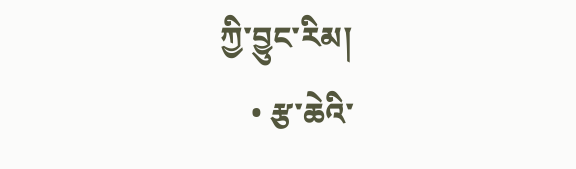ཀྱི་བྱུང་རིམ།
    • རྩ་ཆེའི་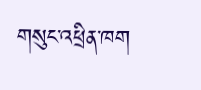གསུང་འཕྲིན་ཁག